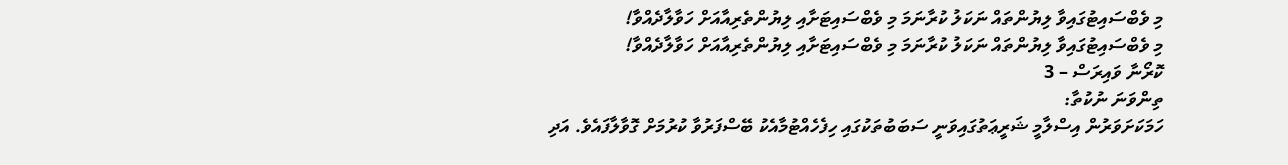މި ވެބްސައިޓުގައިވާ ލިޔުންތައް ނަކަލު ކުރާނަމަ މި ވެބްސައިޓަށާއި ލިޔުންތެރިއާއަށް ހަވާލާދެއްވާ!
މި ވެބްސައިޓުގައިވާ ލިޔުންތައް ނަކަލު ކުރާނަމަ މި ވެބްސައިޓަށާއި ލިޔުންތެރިއާއަށް ހަވާލާދެއްވާ!
ކޮރޯނާ ވައިރަސް – 3
ތިންވަނަ ނުކުތާ:
ހަމަކަށަވަރުން އިސްލާމީ ޝަރީޢަތުގައިވަނީ ސަބަބުތަކުގައި ހިފެހެއްޓުމާއެކު ބޭސްފަރުވާ ކުރުމަށް ގޮވާލާފައެވެ. އަދި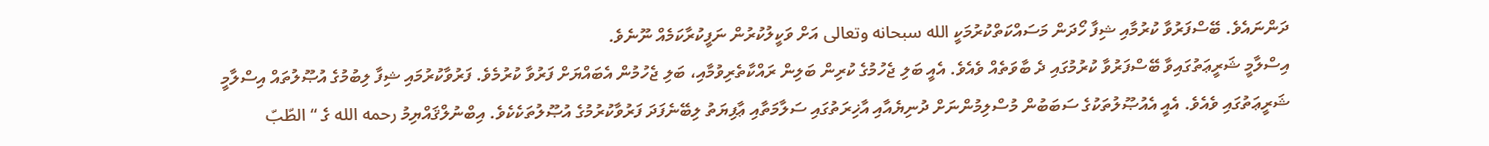ދަންނައެވެ. ބޭސްފަރުވާ ކުރުމާއި ޝިފާ ހޯދަން މަސައްކަތްކުރުމަކީ الله سبحانه وتعالى އަށް ވަކީލުކުރުން ނަފީކުރާކަމެއް ނޫނެވެ.
އިސްލާމީ ޝަރީޢަތުގައިވާ ބޭސްފަރުވާ ކުރުމުގައި ދެ ބާވަތެއް ވެއެވެ. އެއީ ބަލި ޖެހުމުގެ ކުރިން ބަލިން ރައްކާތެރިވުމާއި، ބަލި ޖެހުމުން އެބައްޔަށް ފަރުވާ ކުރުމެވެ. ފަރުވާކުރުމައި ޝިފާ ލިބުމުގެ އުޞޫލުތައް އިސްލާމީ ޝަރީޢަތުގައި ވެއެވެ. އެއީ އެއުޞޫލުތަކުގެ ސަބަބުން މުސްލިމުންނަށް ދުނިޔެއާއި އާޚިރަތުގައި ސަލާމަތާއި ޢާފިޔަތު ލިބޭނެފަދަ ފަރުވާކުރުމުގެ އުޞޫލުތަކެކެވެ. އިބްނުލްޤައްޔިމު رحمه الله ގެ “الطّبّ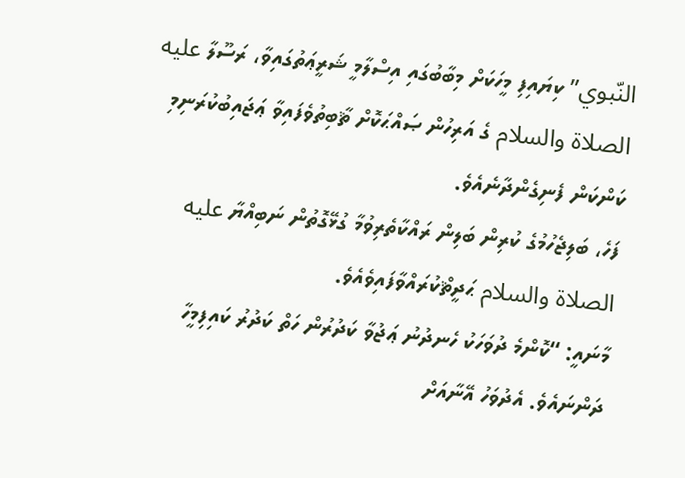النّبوي” ކިޔައިފި މީހަކަށް މިބާބުގައި އިސްލާމީ ޝަރީޢަތުގައިވާ، ރަސޫލާ عليه الصلاة والسلام ގެ އަރިހުން ޞައްޙަކޮށް ޘާބިތުވެފައިވާ ޢަޖައިބުކުރަނިމި ކަންކަން ފެނިގެންދާނެއެވެ.
ފަހެ، ބަލިޖެހުމުގެ ކުރިން ބަލިން ރައްކާތެރިވުމާ ގުޅޭގޮތުން ނަބިއްޔާ عليه الصلاة والسلام ޙަދީޘްކުރައްވާފައިވެއެވެ.
މާނައީ: “ކޮންމެ ދުވަހަކު ހެނދުނު ޢަޖުވާ ކަދުރުން ހަތް ކަދުރު ކައިފިމީހާ ދަންނައެވެ. އެދުވަހު އޭނާއަށް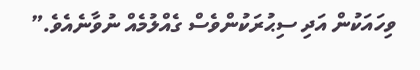ވިހައަކުން އަދި ސިޙުރަކުންވެސް ގެއްލުމެއް ނުވާނެއެވެ.”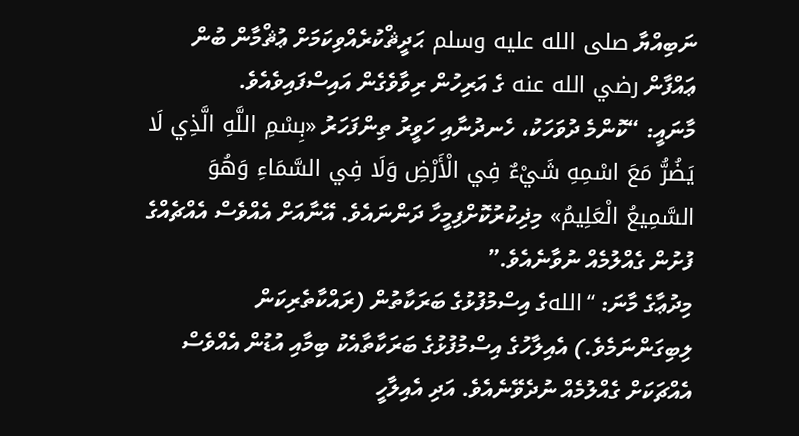ނަބިއްޔާ صلى الله عليه وسلم ޙަދީޘްކުރެއްވިކަމަށް ޢުޘްމާން ބުން ޢައްފާން رضي الله عنه ގެ އަރިހުން ރިވާވެގެން އައިސްފައިވެއެވެ.
މާނައީ: “ކޮންމެ ދުވަހަކު، ހެނދުނާއި ހަވީރު ތިންފަހަރު «بِسْمِ اللَّهِ الَّذِي لَا يَضُرُّ مَعَ اسْمِهِ شَيْءٌ فِي الْأَرْضِ وَلَا فِي السَّمَاءِ وَهُوَ السَّمِيعُ الْعَلِيمُ» މިޛިކުރުކޮށްފިމީހާ ދަންނައެވެ. އޭނާއަށް އެއްވެސް އެއްޗެއްގެ ފުށުން ގެއްލުމެއް ނުވާނެއެވެ.”
މިދުޢާގެ މާނަ: “اللهގެ އިސްމުފުޅުގެ ބަރަކާތުން (ރައްކާތެރިކަން ލިބިގަންނަމެވެ.) އެއިލާހުގެ އިސްމުފުޅުގެ ބަރަކާތާއެކު ބިމާއި އުޑުން އެއްވެސް އެއްޗަކަށް ގެއްލުމެއް ނުދެވޭނެއެވެ. އަދި އެއިލާހީ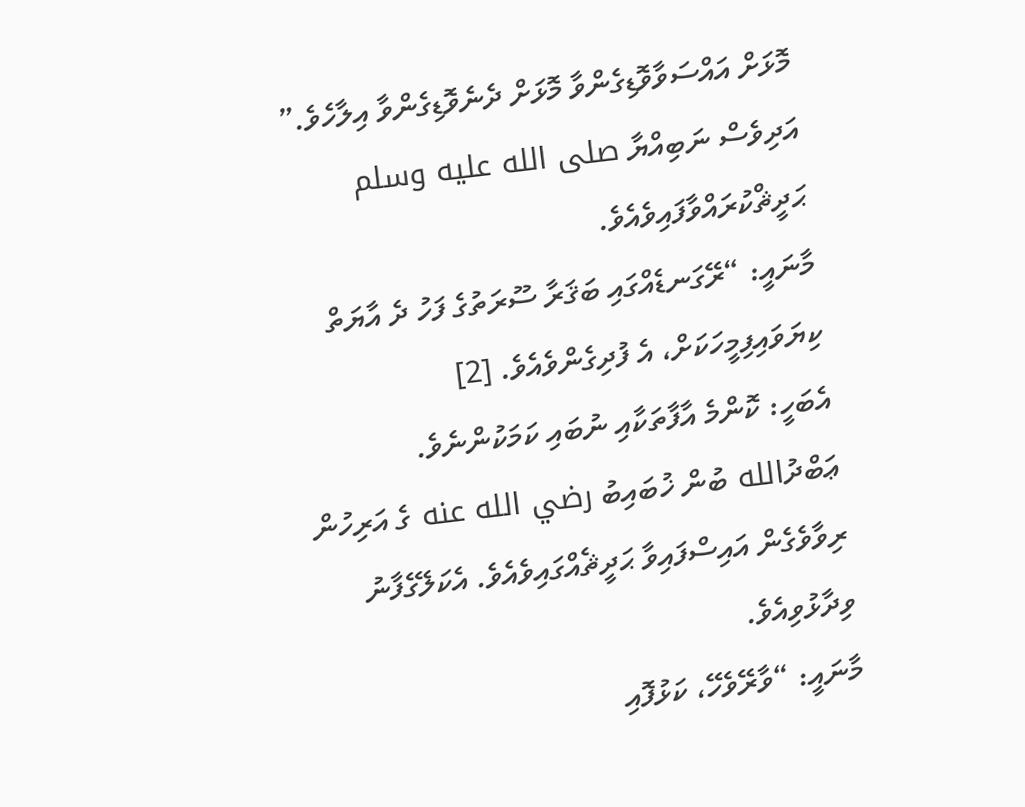މޮޅަށް އައްސަވާވޮޑިގެންވާ މޮޅަށް ދެނެވޮޑިގެންވާ އިލާހެވެ.”
އަދިވެސް ނަބިއްޔާ صلى الله عليه وسلم ޙަދީޘްކުރައްވާފައިވެއެވެ.
މާނައީ: “ރޭގަނޑެއްގައި ބަޤަރާ ސޫރަތުގެ ފަހު ދެ އާޔަތް ކިޔަވައިފިމީހަކަށް، އެ ފުދިގެންވެއެވެ. [2]
އެބަހީ: ކޮންމެ އާފާތަކާއި ނުބައި ކަމަކުންނެވެ.
ޢަބްދުالله ބުން ޚުބައިބު رضي الله عنه ގެ އަރިހުން ރިވާވެގެން އައިސްފައިވާ ޙަދީޘެއްގައިވެއެވެ. އެކަލޭގެފާނު ވިދާޅުވިއެވެ.
މާނައީ: “ވާރޭވެހޭ، ކަޅުފޮއި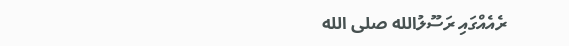ރެއެއްގައި ރަސޫލުالله صلى الله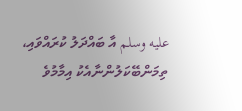عليه وسلم އާ ބައްދަލު ކުރައްވައި، ތިމަންބޭކަލުންނާއެކު އިމާމުވެ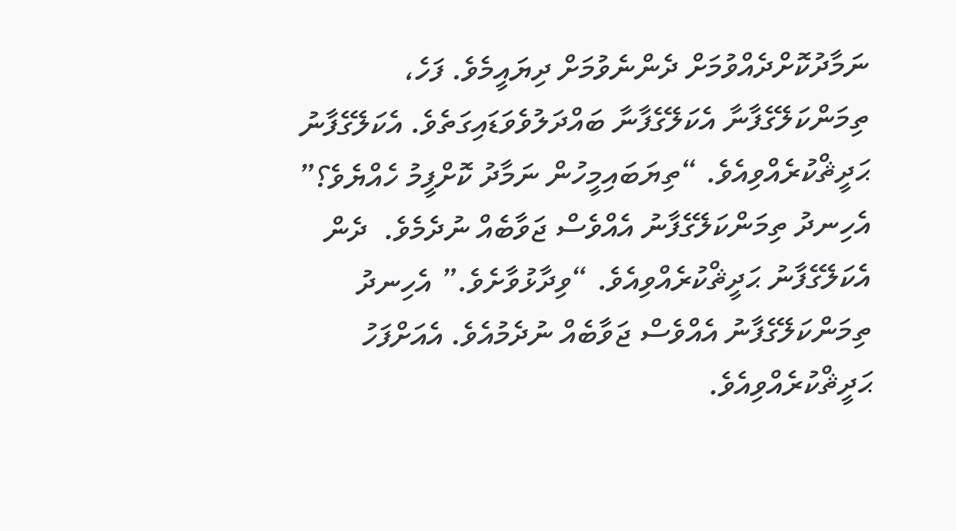ނަމާދުކޮށްދެއްވުމަށް ދެންނެވުމަށް ދިޔައީމެވެ. ފަހެ، ތިމަންކަލޭގެފާނާ އެކަލޭގެފާނާ ބައްދަލުވެވަޑައިގަތެވެ. އެކަލޭގެފާނު ޙަދީޘްކުރެއްވިއެވެ. “ތިޔަބައިމީހުން ނަމާދު ކޮށްފީމު ހެއްޔެވެ؟” އެހިނދު ތިމަންކަލޭގެފާނު އެއްވެސް ޖަވާބެއް ނުދެމެވެ.  ދެން އެކަލޭގެފާނު ޙަދީޘްކުރެއްވިއެވެ. “ވިދާޅުވާށެވެ.” އެހިނދު ތިމަންކަލޭގެފާނު އެއްވެސް ޖަވާބެއް ނުދެމުއެވެ. އެއަށްފަހު ޙަދީޘްކުރެއްވިއެވެ.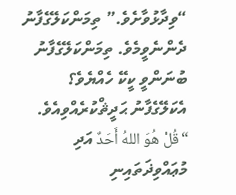“ވިދާޅުވާށެވެ.” ތިމަންކަލޭގެފާނު ދެންނެވީމެވެ. ތިމަންކަލޭގެފާނު ބުނަންވީ ކީކޭ ހެއްޔެވެ؟ އެކަލޭގެފާނު ޙަދީޘްކުރެއްވިއެވެ. “قُلْ هُوَ اللهُ أَحَدٌ އަދި މުޢައްވިޛަތައިނި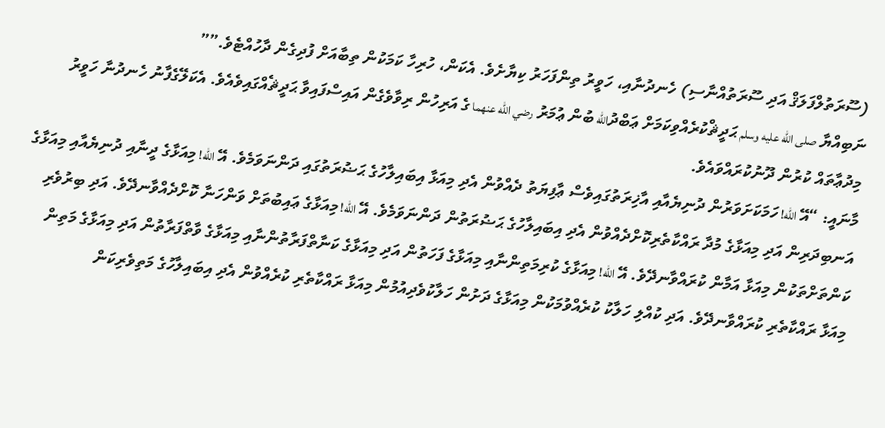(ސޫރަތުލްފަލަޤް އަދި ސޫރަތުއްނާސި) ހެނދުނާއި، ހަވީރު ތިންފަހަރު ކިޔާށެވެ. އެކަން، ހުރިހާ ކަމަކުން ތިބާއަށް ފުދިގެން ދާހުއްޓެވެ.””
ނަބިއްޔާ صلى الله عليه وسلم ޙަދީޘްކުރެއްވިކަމަށް ޢަބްދުالله ބުން ޢުމަރު رضي الله عنهما ގެ އަރިހުން ރިވާވެގެން އައިސްފައިވާ ޙަދީޘެއްގައިވެއެވެ. އެކަލޭގެފާނު ހެނދުނާ ހަވީރު މިދުޢާތައް ކުރުން ދޫނުކުރައްވައެވެ.
މާނައީ: “އޭ الله! ހަމަކަށަވަރުން ދުނިޔެއާއި އާޚިރަތުގައިވެސް ޢާފިޔަތު ދެއްވުން އެދި މިއަޅާ އިބައިލާހުގެ ޙަޟުރަތުގައި ދަންނަވަމެވެ. އޭ الله! މިއަޅާގެ ދީނާއި ދުނިޔެއާއި މިއަޅާގެ އަނބިދަރިން އަދި މިއަޅާގެ މުދާ ރައްކާތެރިކޮށްދެއްވުން އެދި އިބައިލާހުގެ ޙަޟުރަތުން ދަންނަވަމެވެ. އޭ الله! މިއަޅާގެ ޢައިބުތަށް ވަންހަނާ ކޮށްދެއްވާނދޭވެ. އަދި ބިރުވެރި ކަންތަށްތަކުން މިއަޅާ އަމާން ކުރައްވާނދޭވެ. އޭ الله! މިއަޅާގެ ކުރިމަތިންނާއި މިއަޅާގެ ފަހަތުން އަދި މިއަޅާގެ ކަނާތްފަރާތުންނާއި މިއަޅާގެ ވާތްފަރާތުން އަދި މިއަޅާގެ މަތިން މިއަޅާ ރައްކާތެރި ކުރައްވާނދޭވެ. އަދި ކުއްލި ހަލާކު ކުރެއްވުމަކުން މިއަޅާގެ ދަށުން ހަލާކުވެދިއުމުން މިއަޅާ ރައްކާތެރި ކުރެއްވުން އެދި އިބައިލާހުގެ މަތިވެރިކަން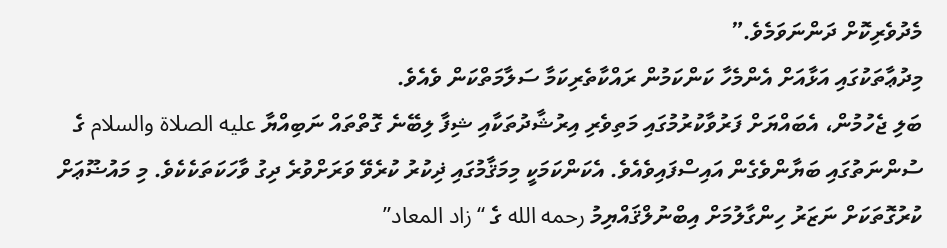މެދުވެރިކޮށް ދަންނަވަމެވެ.”
މިދުޢާތަކުގައި އަޅާއަށް އެންމެހާ ކަންކަމުން ރައްކާތެރިކަމާ ސަލާމަތްކަން ވެއެވެ.
ބަލި ޖެހުމުން، އެބައްޔަށް ފަރުވާކުރުމުގައި މަތިވެރި އިރުޝާދުތަކާއި ޝިފާ ލިބޭނެ ގޮތްތައް ނަބިއްޔާ عليه الصلاة والسلام ގެ ސުންނަތުގައި ބަޔާންވެގެން އައިސްފައިވެއެވެ. އެކަންކަމަކީ މިމަޤާމުގައި ޛިކުރު ކުރެވޭ ވަރަށްވުރެ ދިގު ވާހަކަތަކެކެވެ. މި މައުޟޫޢަށް ކުރުގޮތަކަށް ނަޒަރު ހިންގާލުމަށް އިބްނުލްޤައްޔިމު رحمه الله ގެ “زاد المعاد”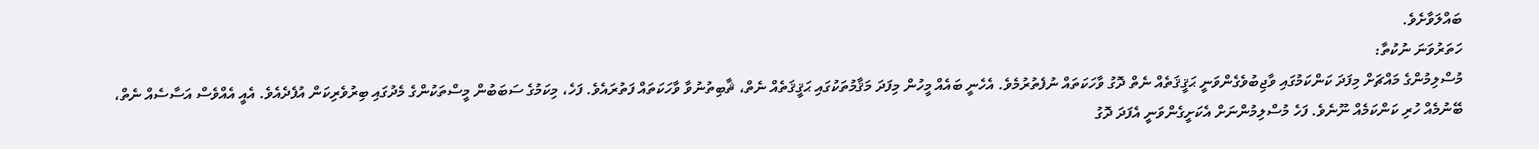ބައްލަވާށެވެ.
ހަތަރުވަނަ ނުކުތާ:
މުސްލިމުންގެ މައްޗަށް މިފަދަ ކަންކަމުގައި ވާޖިބުވެގެންވަނީ ޙަޤީޤަތެއް ނެތް ދޮގު ވާހަކަތައް ނުފެތުރުމެވެ. އެހެނީ ބައެއް މީހުން މިފަދަ މަޤާމުތަކުގައި ޙަޤީޤަތެއް ނެތް، ޘާބިތުނުވާ ވާހަކަތައް ފަތުރައެވެ. ފަހެ، މިކަމުގެ ސަބަބުން މީސްތަކުންގެ މެދުގައި ބިރުވެރިކަން އުފެދެއެވެ. އެއީ އެއްވެސް އަސާސެއް ނެތް، ބޭނުމެއް ހުރި ކަންކަމެއް ނޫނެވެ. ފަހެ މުސްލިމުންނަށް އެކަށީގެންވަނީ އެފަދަ ދޮގު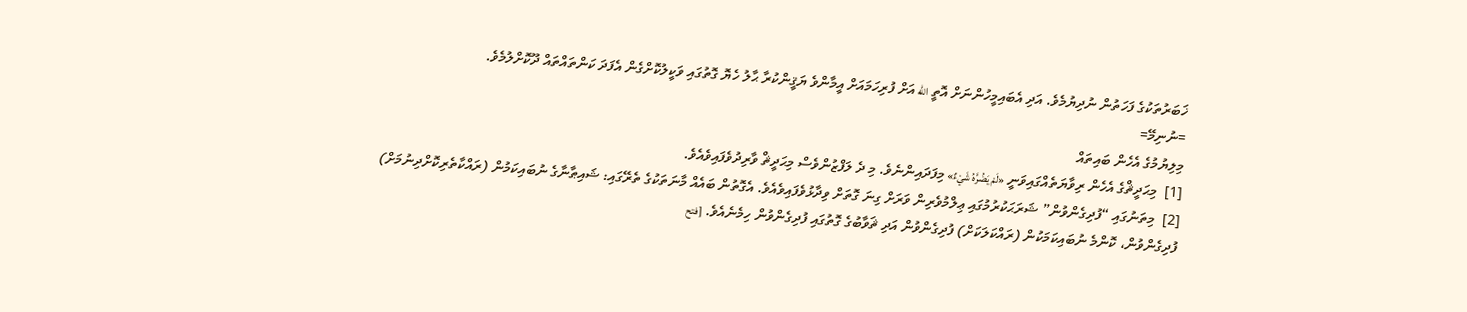ޚަބަރުތަކުގެ ފަހަތުން ނުދިޔުމެވެ. އަދި އެބައިމީހުންނަށް އޮތީ الله އަށް ފުރިހަމައަށް އީމާންވެ ޔަޤީންކުރާ ޙާލު ހެޔޮ ގޮތުގައި ވަކީލުކޮށްގެން އެފަދަ ކަންތައްތައް ދޫކޮށްލުމެވެ.
=ނުނިމޭ=
މިލިޔުމުގެ އެހެން ބައިތައް
[1]  މިޙަދީޘްގެ އެހެން ރިވާޔަތެއްގައިވަނީ «لَمْ يَضُرَّهُ شَيْءٌ» މިފަދައިންނެވެ. މި ދެ ލަފްޒުންވެސް މިޙަދީޘް ވާރިދުވެފައިވެއެވެ.
[2]  މިތަނުގައި “ފުދިގެންވުން” ޝަރަޙަކުރުމުގައި ޢިލްމުވެރިން ވަރަށް ގިނަ ގޮތަށް ވިދާޅުވެފައިވެއެވެ. އެގޮތުން ބައެއް މާނަތަކުގެ ތެރޭގައި: ޝައިޠާނާގެ ނުބައިކަމުން (ރައްކާތެރިކޮށްދިނުމަށް) ފުދިގެންވުން، ކޮންމެ ނުބައިކަމަކުން (ރައްކަލަކަށް) ފުދިގެންވުން އަދި ޘަވާބުގެ ގޮތުގައި ފުދިގެންވުން ހިމެނެއެވެ. [فتح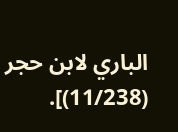الباري لابن حجر (11/238)].